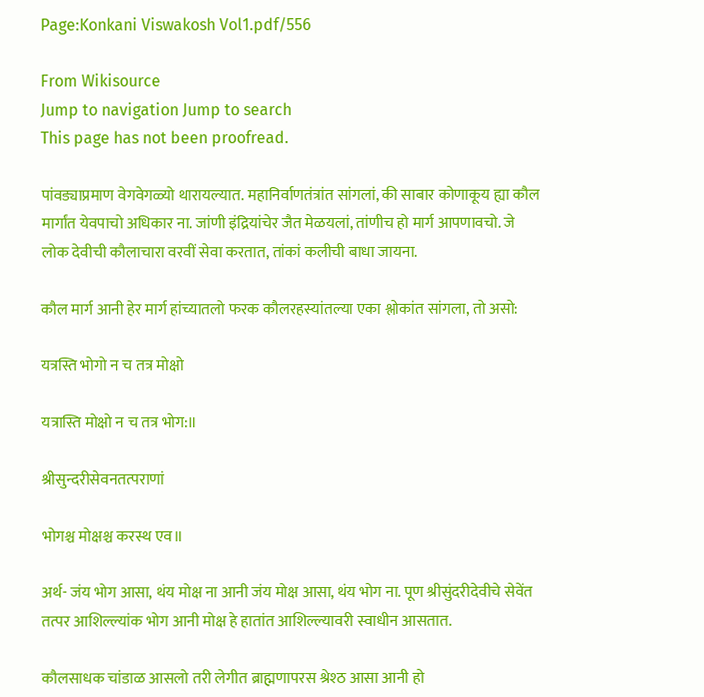Page:Konkani Viswakosh Vol1.pdf/556

From Wikisource
Jump to navigation Jump to search
This page has not been proofread.

पांवड्याप्रमाण वेगवेगळ्यो थारायल्यात. महानिर्वाणतंत्रांत सांगलां, की साबार कोणाकूय ह्या कौल मार्गांत येवपाचो अधिकार ना. जांणी इंद्रियांचेर जैत मेळयलां, तांणीच हो मार्ग आपणावचो. जे लोक देवीची कौलाचारा वरवीं सेवा करतात, तांकां कलीची बाधा जायना.

कौल मार्ग आनी हेर मार्ग हांच्यातलो फरक कौलरहस्यांतल्या एका श्लोकांत सांगला, तो असो:

यत्रस्ति भोगो न च तत्र मोक्षो

यत्रास्ति मोक्षो न च तत्र भोग:॥

श्रीसुन्दरीसेवनतत्पराणां

भोगश्च मोक्षश्च करस्थ एव॥

अर्थ- जंय भोग आसा, थंय मोक्ष ना आनी जंय मोक्ष आसा, थंय भोग ना. पूण श्रीसुंदरीदेवीचे सेवेंत तत्पर आशिल्ल्यांक भोग आनी मोक्ष हे हातांत आशिल्ल्यावरी स्वाधीन आसतात.

कौलसाधक चांडाळ आसलो तरी लेगीत ब्राह्मणापरस श्रेश्ठ आसा आनी हो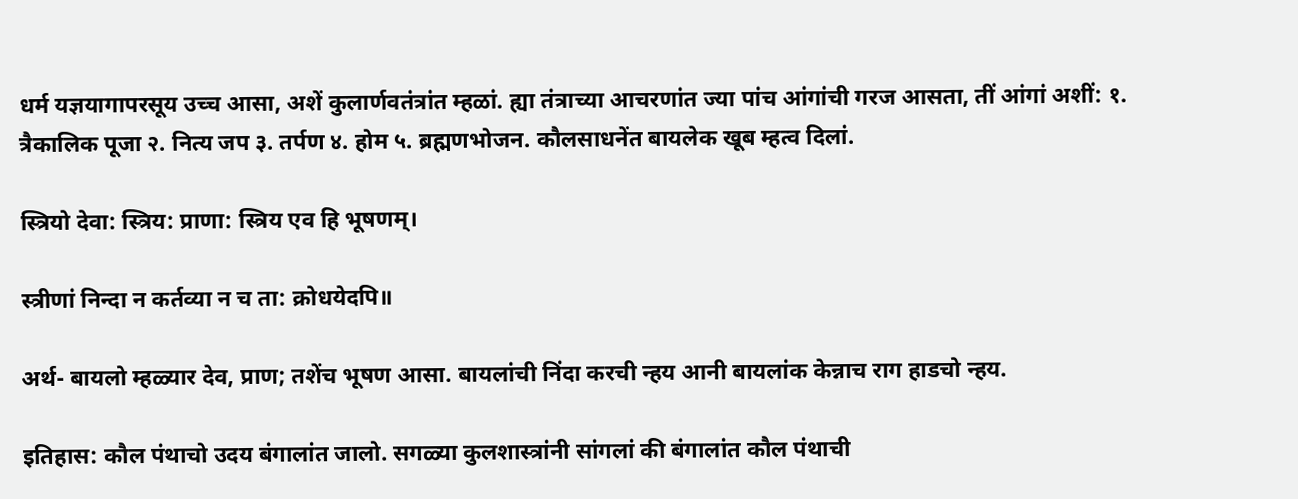धर्म यज्ञयागापरसूय उच्च आसा, अशें कुलार्णवतंत्रांत म्हळां. ह्या तंत्राच्या आचरणांत ज्या पांच आंगांची गरज आसता, तीं आंगां अशीं: १. त्रैकालिक पूजा २. नित्य जप ३. तर्पण ४. होम ५. ब्रह्मणभोजन. कौलसाधनेंत बायलेक खूब म्हत्व दिलां.

स्त्रियो देवा: स्त्रिय: प्राणा: स्त्रिय एव हि भूषणम्।

स्त्रीणां निन्दा न कर्तव्या न च ता: क्रोधयेदपि॥

अर्थ- बायलो म्हळ्यार देव, प्राण; तशेंच भूषण आसा. बायलांची निंदा करची न्हय आनी बायलांक केन्नाच राग हाडचो न्हय.

इतिहास: कौल पंथाचो उदय बंगालांत जालो. सगळ्या कुलशास्त्रांनी सांगलां की बंगालांत कौल पंथाची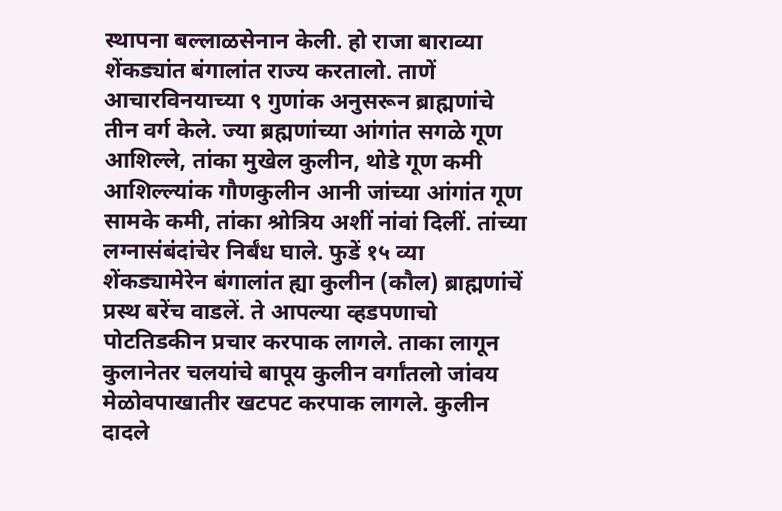स्थापना बल्लाळसेनान केली. हो राजा बाराव्या शेंकड्यांत बंगालांत राज्य करतालो. ताणें आचारविनयाच्या ९ गुणांक अनुसरून ब्राह्मणांचे तीन वर्ग केले. ज्या ब्रह्मणांच्या आंगांत सगळे गूण आशिल्ले, तांका मुखेल कुलीन, थोडे गूण कमी आशिल्ल्यांक गौणकुलीन आनी जांच्या आंगांत गूण सामके कमी, तांका श्रोत्रिय अशीं नांवां दिलीं. तांच्या लग्नासंबंदांचेर निर्बंध घाले. फुडें १५ व्या शेंकड्यामेरेन बंगालांत ह्या कुलीन (कौल) ब्राह्मणांचें प्रस्थ बरेंच वाडलें. ते आपल्या व्हडपणाचो पोटतिडकीन प्रचार करपाक लागले. ताका लागून कुलानेतर चलयांचे बापूय कुलीन वर्गांतलो जांवय मेळोवपाखातीर खटपट करपाक लागले. कुलीन दादले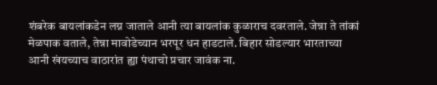शंबरेक बायलांकडेन लग्न जाताले आनी त्या बायलांक कुळाराच दवरताले. जेन्ना ते तांकां मेळपाक वताले, तेन्ना मावोडेच्यान भरपूर धन हाडटाले. बिहार सोडल्यार भारताच्या आनी खंयच्याच वाठारांत ह्या पंथाचो प्रचार जावंक ना.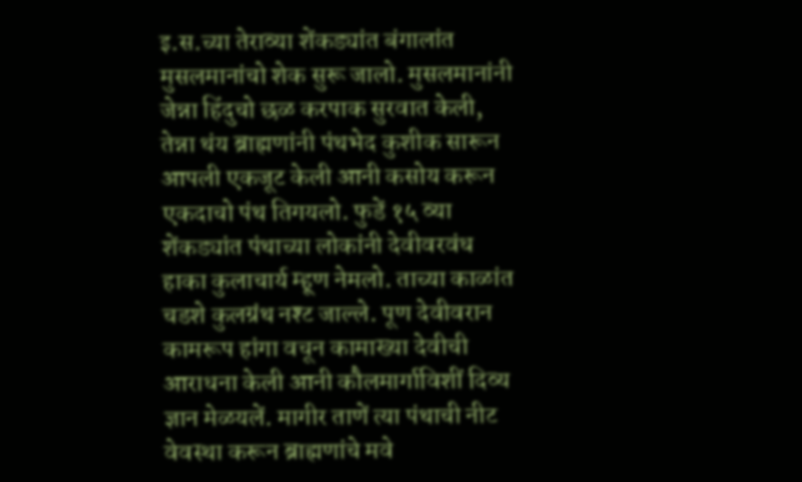इ.स.च्या तेराव्या शेंकड्यांत बंगालांत मुसलमानांचो शेक सुरू जालो. मुसलमानांनी जेन्ना हिंदुचो छळ करपाक सुरवात केली, तेन्ना थंय ब्राह्मणांनी पंथभेद कुशीक सारून आपली एकजूट केली आनी कसोय करून एकदाचो पंथ तिगयलो. फुडें १५ व्या शेंकड्यांत पंथाच्या लोकांनी देवीवरवंध हाका कुलाचार्य म्हूण नेमलो. ताच्या काळांत चडशे कुलग्रंथ नश्ट जाल्ले. पूण देवीवरान कामरूप हांगा वचून कामाख्या देवीची आराधना केली आनी कौलमार्गाविशीं दिव्य ज्ञान मेळयलें. मागीर ताणें त्या पंथाची नीट वेवस्था करून ब्राह्मणांचे मवे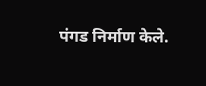पंगड निर्माण केले.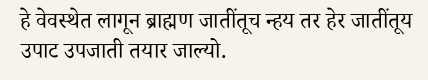हे वेवस्थेत लागून ब्राह्मण जातींतूच न्हय तर हेर जातींतूय उपाट उपजाती तयार जाल्यो.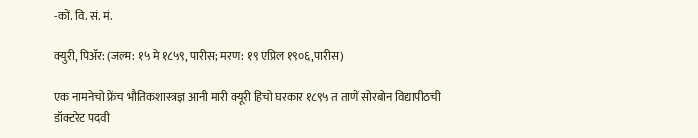-कों. वि. सं. मं.

क्युरी, पिॲर: (जल्म: १५ मे १८५९, पारीस; मरण: १९ एप्रिल १९०६,पारीस)

एक नामनेचो फ्रेंच भौतिकशास्त्रज्ञ आनी मारी क्यूरी हिचो घरकार १८९५ त ताणें सोरबोन विद्यापीठची डॉक्टरेट पदवी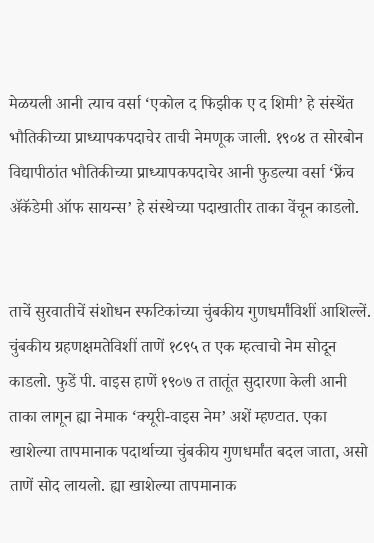मेळयली आनी त्याच वर्सा ‘एकोल द फिझीक ए द शिमी’ हे संस्थेंत भौतिकीच्या प्राध्यापकपदाचेर ताची नेमणूक जाली. १९०४ त सोरबोन विद्यापीठांत भौतिकीच्या प्राध्यापकपदाचेर आनी फुडल्या वर्सा ‘फ्रेंच ॲकॅडेमी ऑफ सायन्स’ हे संस्थेच्या पदाखातीर ताका वेंचून काडलो.


ताचें सुरवातीचें संशोधन स्फटिकांच्या चुंबकीय गुणधर्मांविशीं आशिल्लें. चुंबकीय ग्रहणक्षमतेविशीं ताणें १८९५ त एक म्हत्वाचो नेम सोदून काडलो. फुडें पी. वाइस हाणें १९०७ त तातूंत सुदारणा केली आनी ताका लागून ह्या नेमाक ‘क्यूरी-वाइस नेम’ अशें म्हण्टात. एका खाशेल्या तापमानाक पदार्थाच्या चुंबकीय गुणधर्मांत बदल जाता, असो ताणें सोद लायलो. ह्या खाशेल्या तापमानाक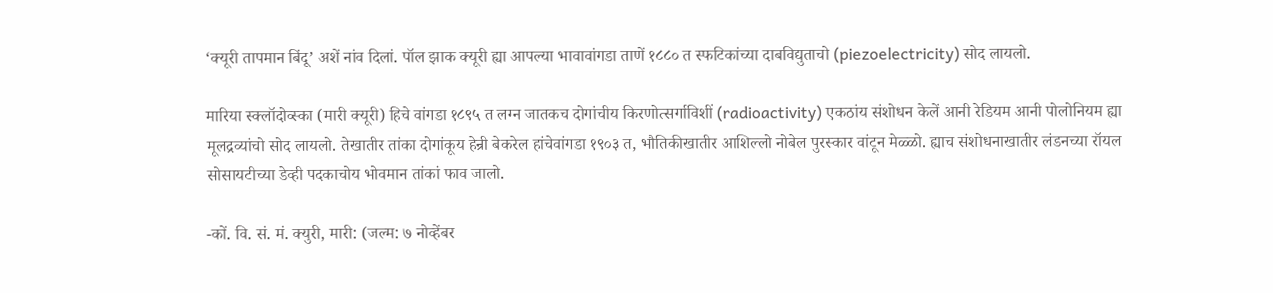‘क्यूरी तापमान बिंदू’ अशें नांव दिलां. पॉल झाक क्यूरी ह्या आपल्या भावावांगडा ताणें १८८० त स्फटिकांच्या दाबविद्युताचो (piezoelectricity) सोद लायलो.

मारिया स्क्लॉदोव्स्का (मारी क्यूरी) हिचे वांगडा १८९५ त लग्न जातकच दोगांचीय किरणोत्सर्गाविशीं (radioactivity) एकठांय संशोधन केलें आनी रेडियम आनी पोलोनियम ह्या मूलद्रव्यांचो सोद लायलो. तेखातीर तांका दोगांकूय हेन्री बेकरेल हांचेवांगडा १९०३ त, भौतिकीखातीर आशिल्लो नोबेल पुरस्कार वांटून मेळ्ळो. ह्याच संशोधनाखातीर लंडनच्या रॉयल सोसायटीच्या डेव्ही पदकाचोय भोवमान तांकां फाव जालो.

-कों. वि. सं. मं. क्युरी, मारी: (जल्म: ७ नोव्हेंबर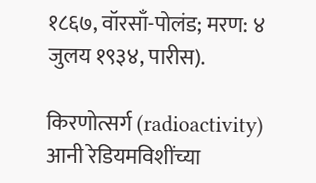१८६७, वॉरसाँ-पोलंड; मरण: ४ जुलय १९३४, पारीस).

किरणोत्सर्ग (radioactivity) आनी रेडियमविशींच्या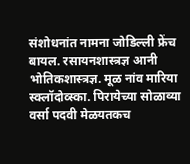संशोधनांत नामना जोडिल्ली फ्रेंच बायल. रसायनशास्त्रज्ञ आनी भोतिकशास्त्रज्ञ. मूळ नांव मारिया स्क्लॉदोव्स्का. पिरायेच्या सोळाव्या वर्सा पदवी मेळयतकच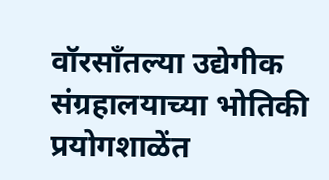वॉरसाँतल्या उद्येगीक संग्रहालयाच्या भोतिकी प्रयोगशाळेंत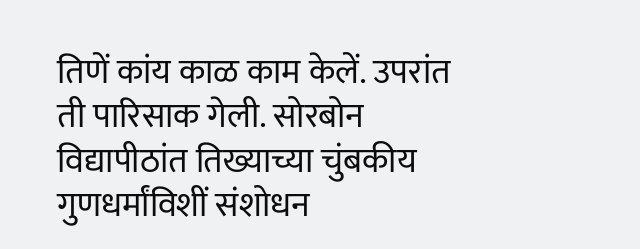तिणें कांय काळ काम केलें. उपरांत ती पारिसाक गेली. सोरबोन विद्यापीठांत तिख्याच्या चुंबकीय गुणधर्मांविशीं संशोधन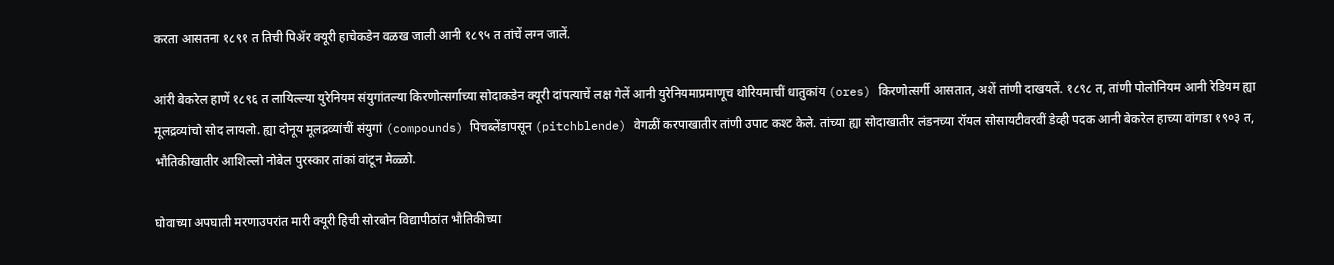करता आसतना १८९१ त तिची पिॲर क्यूरी हाचेकडेन वळख जाली आनी १८९५ त तांचें लग्न जालें.

आंरी बेकरेल हाणें १८९६ त लायिल्ल्या युरेनियम संयुगांतल्या किरणोत्सर्गाच्या सोदाकडेन क्यूरी दांपत्याचें लक्ष गेलें आनी युरेनियमाप्रमाणूच थोरियमाचीं धातुकांय (ores) किरणोत्सर्गी आसतात, अशें तांणी दाखयलें. १८९८ त, तांणी पोलोनियम आनी रेडियम ह्या मूलद्रव्यांचो सोद लायलो. ह्या दोनूय मूलद्रव्यांचीं संयुगां (compounds) पिचब्लेंडापसून (pitchblende) वेगळीं करपाखातीर तांणी उपाट कश्ट केले. तांच्या ह्या सोदाखातीर लंडनच्या रॉयल सोसायटीवरवीं डेव्ही पदक आनी बेकरेल हाच्या वांगडा १९०३ त, भौतिकीखातीर आशिल्लो नोबेल पुरस्कार तांकां वांटून मेळ्ळो.

घोवाच्या अपघाती मरणाउपरांत मारी क्यूरी हिची सोरबोन विद्यापीठांत भौतिकीच्या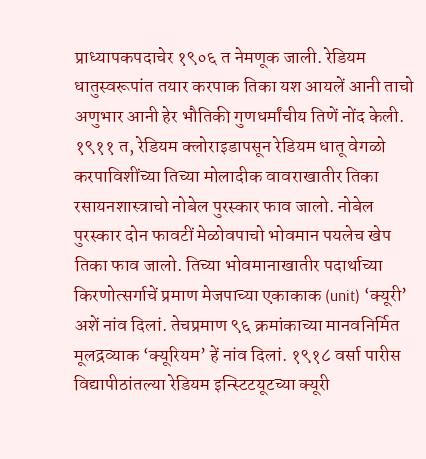प्राध्यापकपदाचेर १९०६ त नेमणूक जाली. रेडियम धातुस्वरूपांत तयार करपाक तिका यश आयलें आनी ताचो अणुभार आनी हेर भौतिकी गुणधर्मांचीय तिणें नोंद केली. १९११ त, रेडियम क्लोराइडापसून रेडियम धातू वेगळो करपाविशींच्या तिच्या मोलादीक वावराखातीर तिका रसायनशास्त्राचो नोबेल पुरस्कार फाव जालो. नोबेल पुरस्कार दोन फावटीं मेळोवपाचो भोवमान पयलेच खेप तिका फाव जालो. तिच्या भोवमानाखातीर पदार्थाच्या किरणोत्सर्गाचें प्रमाण मेजपाच्या एकाकाक (unit) ‘क्यूरी’ अशें नांव दिलां. तेचप्रमाण ९६ क्रमांकाच्या मानवनिर्मित मूलद्रव्याक ‘क्यूरियम’ हें नांव दिलां. १९१८ वर्सा पारीस विद्यापीठांतल्या रेडियम इन्स्टिटयूटच्या क्यूरी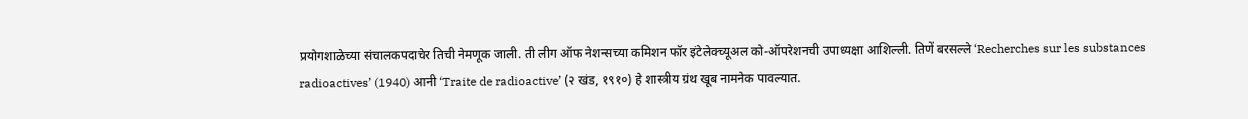प्रयोगशाळेच्या संचालकपदाचेर तिची नेमणूक जाली. ती लीग ऑफ नेशन्सच्या कमिशन फॉर इंटेलेक्च्यूअल को-ऑपरेशनची उपाध्यक्षा आशिल्ली. तिणें बरसल्ले ‘Recherches sur les substances radioactives’ (1940) आनी ‘Traite de radioactive’ (२ खंड, १९१०) हे शास्त्रीय ग्रंथ खूब नामनेक पावल्यात.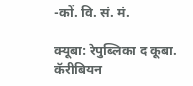-कों. वि. सं. मं.

क्यूबा: रेपुब्लिका द कूबा. कॅरीबियन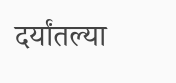दर्यांतल्या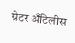ग्रेटर अँटिलीस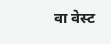वा वेस्ट